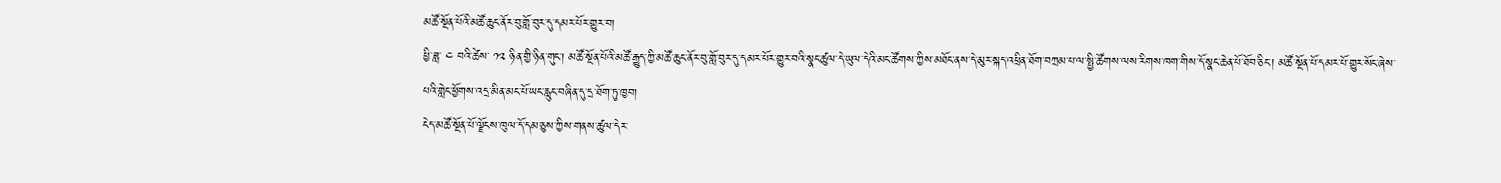མཚོ་སྔོན་པོའི་མཚོ་ཆུང་ནོར་བུ་གློ་བུར་དུ་དམར་པོར་གྱུར་བ།
ཕྱི་ཟླ་ ༤ བའི་ཚེས་ ༡༢ ཉིན་གྱི་ཉིན་གུང་། མཚོ་སྔོན་པོའི་མཚོ་རྒྱུད་ཀྱི་མཚོ་ཆུང་ནོར་བུ་གློ་བུར་དུ་དམར་པོར་གྱུར་བའི་སྣང་ཚུལ་དེ་ཡུལ་དེའི་མང་ཚོགས་ཀྱིས་མཐོང་ནས་དེ་མུར་སྐད་འཕྲིན་ཐོག་བཀྲམ་པ་ལ་སྤྱི་ཚོགས་ལས་རིགས་ཁག་གིས་དོ་སྣང་ཆེན་པོ་ཐོབ་ཅིང་། མཚོ་སྔོན་པོ་དམར་པོ་གྱུར་སོང་ཞེས་པའི་གླེང་ཕྱོགས་འདྲ་མིན་མང་པོ་ཡང་རླུང་བཞིན་དུ་དྲ་ཐོག་ཏུ་ཁྱབ།
ངེད་མཚོ་སྔོན་པོ་ལྗོངས་ཁུལ་དོ་དམ་ཅུས་ཀྱིས་གནས་ཚུལ་དེར་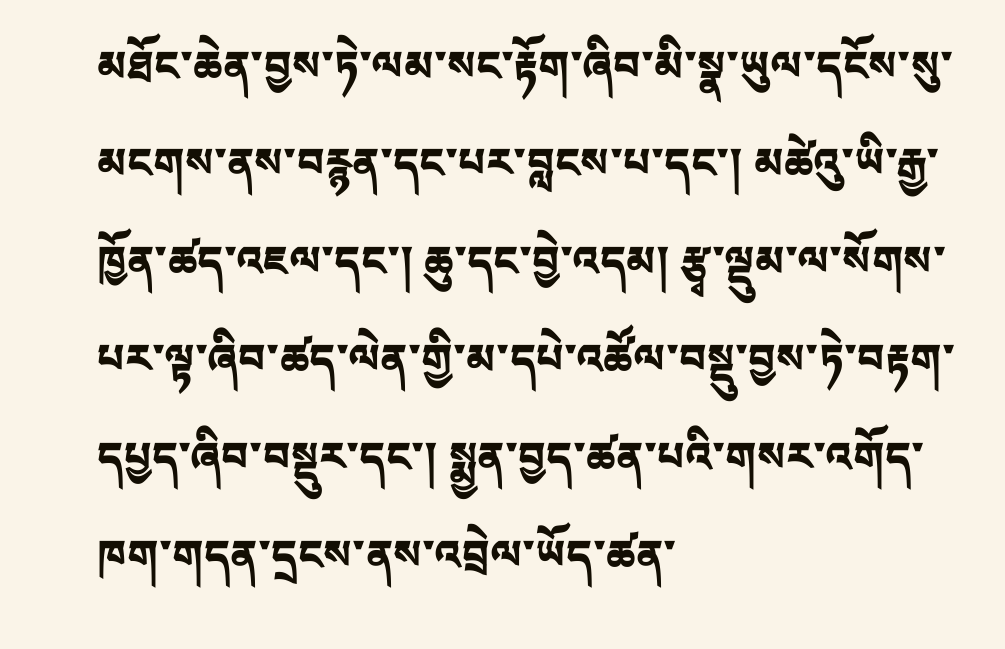མཐོང་ཆེན་བྱས་ཏེ་ལམ་སང་རྟོག་ཞིབ་མི་སྣ་ཡུལ་དངོས་སུ་མངགས་ནས་བརྙན་དང་པར་བླངས་པ་དང་། མཚེའུ་ཡི་རྒྱ་ཁྱོན་ཚད་འཇལ་དང་། ཆུ་དང་བྱེ་འདམ། རྩྭ་ལྡུམ་ལ་སོགས་པར་ལྟ་ཞིབ་ཚད་ལེན་གྱི་མ་དཔེ་འཚོལ་བསྡུ་བྱས་ཏེ་བརྟག་དཔྱད་ཞིབ་བསྡུར་དང་། སྨྱན་བྱད་ཚན་པའི་གསར་འགོད་ཁག་གདན་དྲངས་ནས་འབྲེལ་ཡོད་ཚན་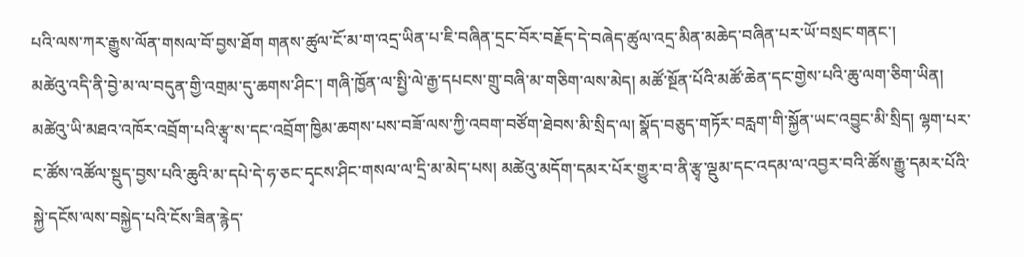པའི་ལས་ཀར་རྒྱུས་ལོན་གསལ་བོ་བྱས་ཐོག གནས་ཚུལ་ངོ་མ་ག་འདྲ་ཡིན་པ་ཇི་བཞིན་དྲང་བོར་བརྗོད་དེ་བཞེད་ཚུལ་འདྲ་མིན་མཆེད་བཞིན་པར་ཡོ་བསྲང་གནང་།
མཚེའུ་འདི་ནི་བྱེ་མ་ལ་བདུན་གྱི་འགྲམ་དུ་ཆགས་ཤིང་། གཞི་ཁྱོན་ལ་སྤྱི་ལེ་རྒྱ་དཔངས་གྲུ་བཞི་མ་གཅིག་ལས་མེད། མཚོ་སྔོན་པོའི་མཚོ་ཆེན་དང་གྱེས་པའི་ཆུ་ལག་ཅིག་ཡིན། མཚེའུ་ཡི་མཐའ་འཁོར་འབྲོག་པའི་རྩྭ་ས་དང་འབྲོག་ཁྱིམ་ཆགས་པས་བཟོ་ལས་ཀྱི་འབག་བཙོག་ཐེབས་མི་སྲིད་ལ། སྣོད་བཅུད་གཏོར་བརླག་གི་སྐྱོན་ཡང་འབྱུང་མི་སྲིད། ལྷག་པར་ང་ཚོས་འཚོལ་སྡུད་བྱས་པའི་ཆུའི་མ་དཔེ་དེ་ཧ་ཅང་དྭངས་ཤིང་གསལ་ལ་དྲི་མ་མེད་པས། མཚེའུ་མདོག་དམར་པོར་གྱུར་བ་ནི་རྩྭ་ལྡུམ་དང་འདམ་ལ་འབྱར་བའི་ཚོས་རྒྱུ་དམར་པོའི་སྐྱེ་དངོས་ལས་བསྐྱེད་པའི་ངོས་ཟིན་རྙེད་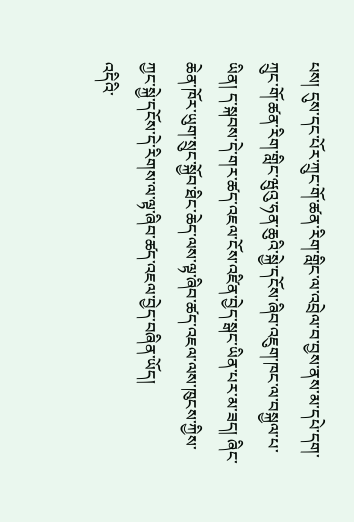པས། དུས་དང་པོར་ཀྲུང་གོ་ཚན་རིག་གླིང་ལ་འབྲེལ་བ་བྱས་ནས་མ་དཔེ་དག་ཀྲུང་གོ་ཚན་རིག་གླིང་ཝུའུ་ཧན་ཆུའི་སྐྱེ་དངོས་ཞིབ་འཇུག་ཁང་ལ་བསྐྱལ་པ་ཡིན། ད་སྐབས་དེ་གར་ཚད་འཇལ་ངོས་འཛིན་བྱེད་སྒང་ཡིན་པར་མ་ཟད། ཞིང་ཆེན་ཁོར་ཡུག་སྲུང་སྐྱོབ་ཐིང་ཆེད་ལས་ལྟ་ཞིབ་ཚད་འཇལ་ལས་ཁུངས་ཀྱིས་ཀྱང་སྐྱེ་དངོས་དེ་རིགས་ལ་ལྟ་ཞིབ་ཚད་འཇལ་བྱེད་བཞིན་ཡོད།
འདིའི་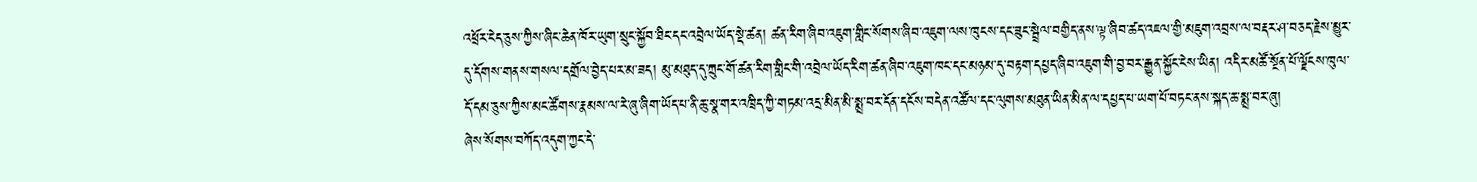འཕྲོར་ངེད་ཅུས་ཀྱིས་ཞིང་ཆེན་ཁོར་ཡུག་སྲུང་སྐྱོབ་ཐིང་དང་འབྲེལ་ཡོད་སྡེ་ཚན། ཚན་རིག་ཞིབ་འཇུག་གླིང་སོགས་ཞིབ་འཇུག་ལས་ཁུངས་དང་ཟུང་སྦྲེལ་བགྱིད་ནས་ལྟ་ཞིབ་ཚད་འཇལ་གྱི་མཇུག་འབྲས་ལ་བརྡར་ཤ་བཅད་རྗེས་མྱུར་དུ་དོགས་གནས་གསལ་དགྲོལ་བྱེད་པར་མ་ཟད། མུ་མཐུད་དུ་ཀྲུང་གོ་ཚན་རིག་གླིང་གི་འབྲེལ་ཡོད་རིག་ཚན་ཞིབ་འཇུག་ཁང་དང་མཉམ་དུ་བརྟག་དཔྱད་ཞིབ་འཇུག་གི་བྱ་བར་རྒྱུན་སྐྱོང་ངེས་ཡིན། འདིར་མཚོ་སྔོན་པོ་ལྗོངས་ཁུལ་དོ་དམ་ཅུས་ཀྱིས་མང་ཚོགས་རྣམས་ལ་རེ་ཞུ་ཞིག་ཡོད་པ་ནི་ཆུ་སྣ་གར་འཁྲིད་ཀྱི་གཏམ་འདྲ་མིན་མི་སྨྲ་བར་དོན་དངོས་བདེན་འཚོལ་དང་ལུགས་མཐུན་ཡིན་མིན་ལ་དཔྱད་པ་ཡག་པོ་བཏང་ནས་སྐད་ཆ་སྨྲ་བར་ཞུ།
ཞེས་སོགས་བཀོད་འདུག་ཀྱང་དེ་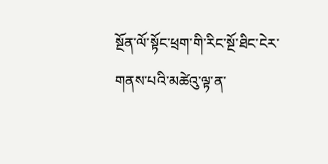སྔོན་ལོ་སྟོང་ཕྲག་གི་རིང་སྔོ་ཐིང་ངེར་གནས་པའི་མཚེའུ་ལྟ་ན་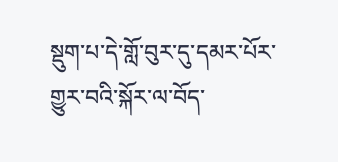སྡུག་པ་དེ་གློ་བུར་དུ་དམར་པོར་གྱུར་བའི་སྐོར་ལ་བོད་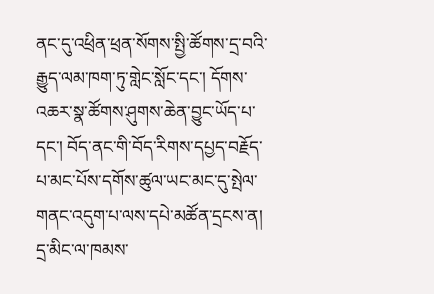ནང་དུ་འཕྲིན་ཕྲན་སོགས་སྤྱི་ཚོགས་དྲ་བའི་རྒྱུད་ལམ་ཁག་ཏུ་གླེང་སློང་དང་། དོགས་འཆར་སྣ་ཚོགས་ཤུགས་ཆེན་བྱུང་ཡོད་པ་དང་། བོད་ནང་གི་བོད་རིགས་དཔྱད་བརྗོད་པ་མང་པོས་དགོས་ཚུལ་ཡང་མང་དུ་སྤེལ་གནང་འདུག་པ་ལས་དཔེ་མཚོན་དྲངས་ན། དྲ་མིང་ལ་ཁམས་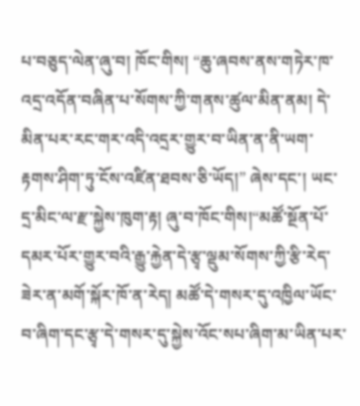པ་བཅུད་ལེན་ཞུ་བ། ཁོང་གིས། “ཆུ་ཞབས་ནས་གཏེར་ཁ་འདྲ་འདོན་བཞིན་པ་སོགས་ཀྱི་གནས་ཚུལ་མིན་ནམ། དེ་མིན་པར་རང་གར་འདི་འདྲར་གྱུར་བ་ཡིན་ན་ནི་ཡག་རྟགས་ཤིག་ཏུ་ངོས་འཛིན་ཐབས་ཅི་ཡོད།” ཞེས་དང་། ཡང་དྲ་མིང་ལ་རྫ་སྐྱེས་ཁུག་རྟ། ཞུ་བ་ཁོང་གིས།“མཚོ་སྔོན་པོ་དམར་པོར་གྱུར་བའི་རྒྱུ་རྐྱེན་དེ་རྩྭ་ལྡུམ་སོགས་ཀྱི་རྩི་རེད་ཟེར་ན་མགོ་སྐོར་ཁོ་ན་རེད། མཚོ་དེ་གསར་དུ་འཁྱིལ་ཡོང་བ་ཞིག་དང་རྩྭ་དེ་གསར་དུ་སྐྱེས་འོང་སཔ་ཞིག་མ་ཡིན་པར་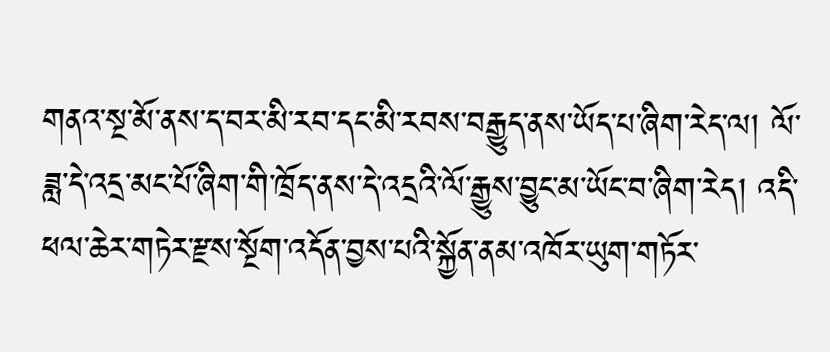གནའ་སྔ་མོ་ནས་ད་བར་མི་རབ་དང་མི་རབས་བརྒྱུད་ནས་ཡོད་པ་ཞིག་རེད་ལ། ལོ་ཟླ་དེ་འདྲ་མང་པོ་ཞིག་གི་ཁྲོད་ནས་དེ་འདྲའི་ལོ་རྒྱུས་བྱུང་མ་ཡོང་བ་ཞིག་རེད། འདི་ཕལ་ཆེར་གཏེར་རྫས་སྔོག་འདོན་བྱས་པའི་སྐྱོན་ནམ་འཁོར་ཡུག་གཏོར་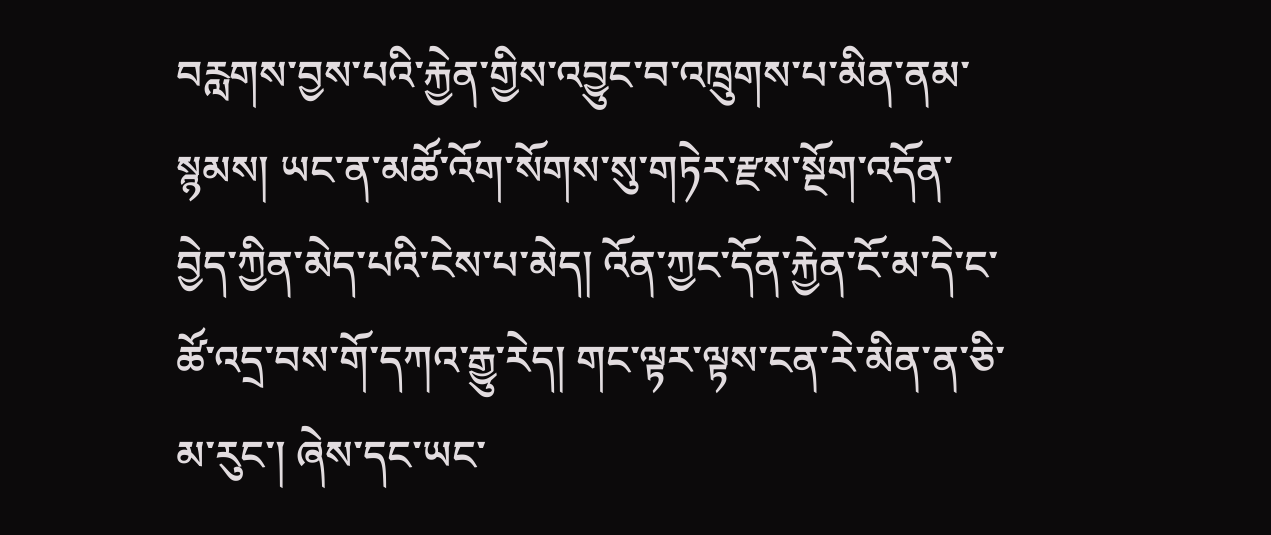བརླགས་བྱས་པའི་རྐྱེན་གྱིས་འབྱུང་བ་འཁྲུགས་པ་མིན་ནམ་སྙམས། ཡང་ན་མཚོ་འོག་སོགས་སུ་གཏེར་རྫས་སྔོག་འདོན་བྱེད་ཀྱིན་མེད་པའི་ངེས་པ་མེད། འོན་ཀྱང་དོན་རྐྱེན་ངོ་མ་དེ་ང་ཚོ་འདྲ་བས་གོ་དཀའ་རྒྱུ་རེད། གང་ལྟར་ལྟས་ངན་རེ་མིན་ན་ཅི་མ་རུང་། ཞེས་དང་ཡང་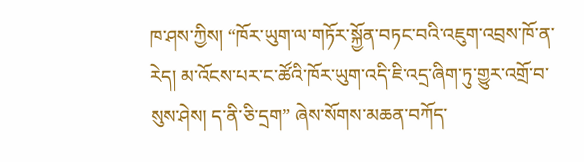ཁ་ཤས་ཀྱིས། “ཁོར་ཡུག་ལ་གཏོར་སྐྱོན་བཏང་བའི་འཇུག་འབྲས་ཁོ་ན་རེད། མ་འོངས་པར་ང་ཚོའི་ཁོར་ཡུག་འདི་ཇི་འདྲ་ཞིག་ཏུ་གྱུར་འགྲོ་བ་སུས་ཤེས། ད་ནི་ཅི་དྲག” ཞེས་སོགས་མཆན་བཀོད་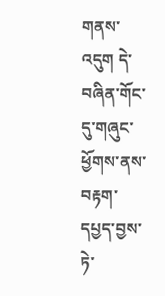གནས་འདུག དེ་བཞིན་གོང་དུ་གཞུང་ཕྱོགས་ནས་བརྟག་དཔྱད་བྱས་ཏེ་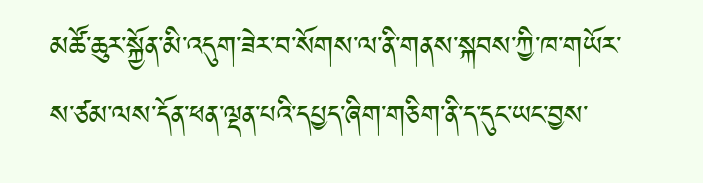མཚོ་ཆུར་སྐྱོན་མི་འདུག་ཟེར་བ་སོགས་ལ་ནི་གནས་སྐབས་ཀྱི་ཁ་གཡོར་ས་ཙམ་ལས་དོན་ཕན་ལྡན་པའི་དཔྱད་ཞིག་གཅིག་ནི་ད་དུང་ཡང་བྱས་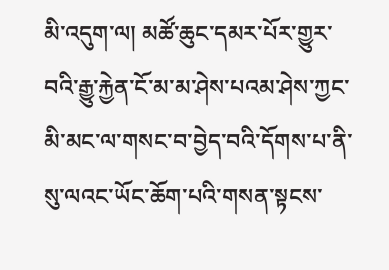མི་འདུག་ལ། མཚོ་ཆུང་དམར་པོར་གྱུར་བའི་རྒྱུ་རྐྱེན་ངོ་མ་མ་ཤེས་པའམ་ཤེས་ཀྱང་མི་མང་ལ་གསང་བ་བྱེད་བའི་དོགས་པ་ནི་སུ་ལའང་ཡོང་ཆོག་པའི་གསན་སྟངས་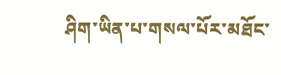ཤིག་ཡིན་པ་གསལ་པོར་མཐོང་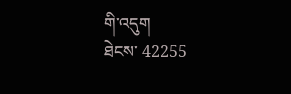གི་འདུག
ཐེངས་ 42255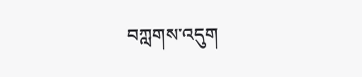བཀླགས་འདུག